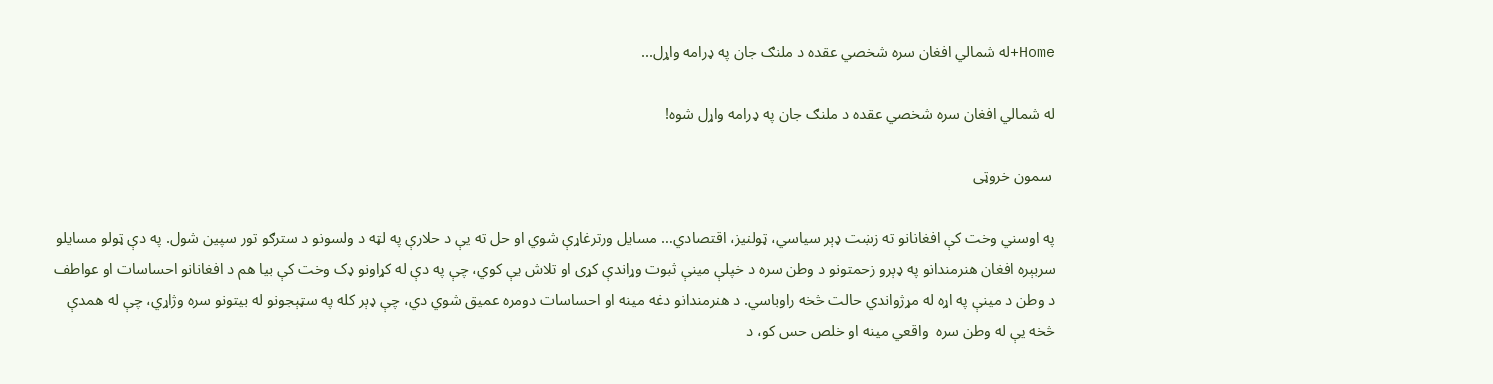Home+له شمالي افغان سره شخصي عقده د ملنګ جان په ډرامه واړل...

له شمالي افغان سره شخصي عقده د ملنګ جان په ډرامه واړل شوه!

 سمون خروټی

په اوسني وخت کې افغانانو ته زښت ډېر سياسي، ټولنيز، اقتصادي… مسايل ورترغاړې شوي او حل ته يې د حلارې په لټه د ولسونو د سترګو تور سپين شول. په دې ټولو مسايلو سربېره افغان هنرمندانو په ډېرو زحمتونو د وطن سره د خپلې مينې ثبوت وړاندې کړی او تلاش يې کوي، چې په دې له کړاونو ډک وخت کې بيا هم د افغانانو احساسات او عواطف د وطن د مينې په اړه له مړژواندي حالت څخه راوباسي. د هنرمندانو دغه مينه او احساسات دومره عميق شوي دي، چې ډېر کله په سټېجونو له بيتونو سره وژاړي، چې له همدې څخه يې له وطن سره  واقعي مينه او خلص حس کو، د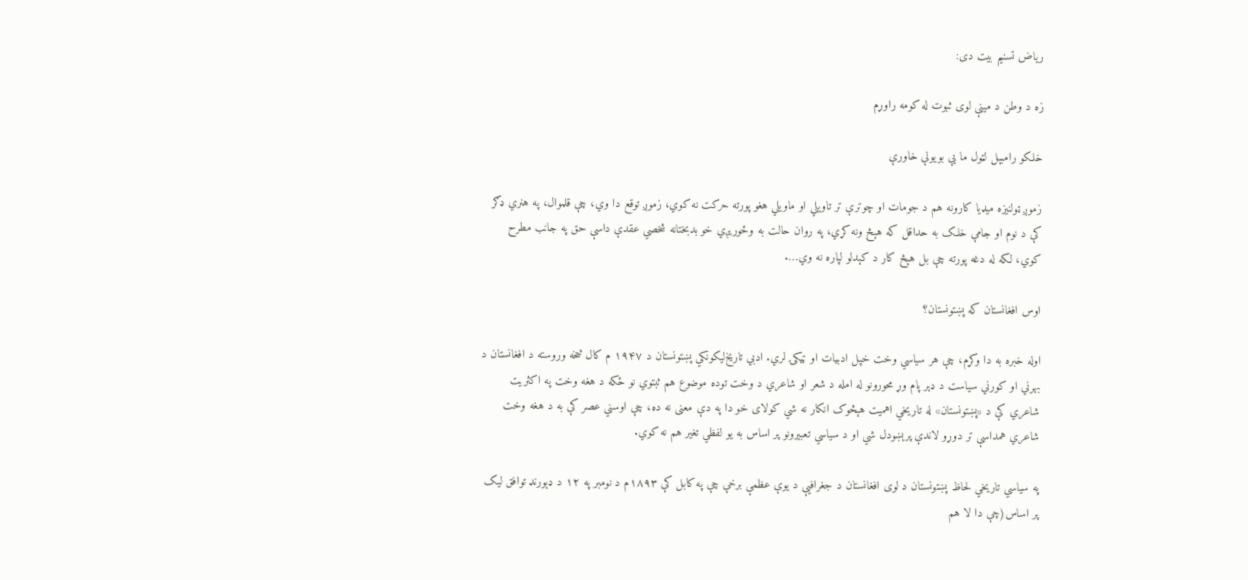رياض تسنيم بيت دی:

زه د وطن د مينې لوی ثبوت له کومه راوړم

خلکو رامبېل لټول ما يې بويولې خاورې

زموږ ټولنيزه ميډيا کارونه هم د جومات او چوترې تر تاويلي او ماويلي هغو پورته حرکت نه کوي، زموږ توقع دا وي، چې قلموال، په هنري ډګر کې د نوم او جامې خلک به حداقل که هېڅ ونه کړي، په روان حالت به وځوريږي خو بدبختانه شخصي عقدې داسې حق په جانب مطرح کوي، لکه له دغه پورته چې بل هېڅ کار د کېدلو لپاره نه وي….

اوس افغانستان که پښتونستان؟

اوله خبره به دا وکړم، چې هر سياسي وخت خپل ادبيات او ټيکۍ لري. ادبي تاریخ‌لیکونکي پښتونستان د ۱۹۴۷ م کال څخه وروسته د افغانستان د بهرني او کورني سیاست د ډېر پام وړ محورونو له امله د شعر او شاعري د وخت توده موضوع هم ثبتوي نو ځکه د هغه وخت په اکثريت شاعري کې د «پښتونستان» له تاریخي اهمیت هېڅوک انکار نه شي کولای خو دا په دې معنی نه ده، چې اوسني عصر کې به د هغه وخت شاعري همداسې تر دوړو لاندې پرېښودل شي او د سياسي تعبيرونو پر اساس به يو لفظي تغير هم نه کوي.

په سياسي تاريخي لحاظ پښتونستان د لوی افغانستان د جغرافيې د يوې عظمې برخې چې په کابل کې ۱۸۹۳م د نومبر په ۱۲ د ډېورنډ توافق ليک پر اساس(چې دا لا هم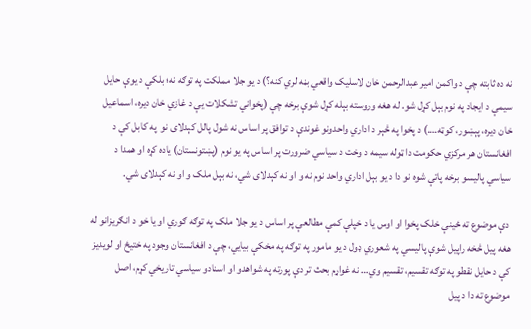نه ده ثابته چې د واکمن امير عبدالرحمن خان لاسليک واقعي بڼه لري کنه؟) د يو جلا مملکت په توګه نه؛ بلکې د يوې حايل سيمې د ايجاد په نوم بېل کړل شو. له هغه وروسته بېله کړل شوې برخه چې (پخواني تشکلات يې د غازي خان ديره، اسماعيل خان ديره، پېښور، کوټه….) د پخوا په څېر د اداري واحدونو غوندې د توافق پر اساس نه شول پالل کېدلای نو  په کابل کې د افغانستان هر مرکزي حکومت دا ټوله سيمه د وخت د سياسي ضرورت پر اساس په يو نوم (پښتونستان) ياده کړه او همدا د سياسي پاليسو برخه پاتې شوه نو دا د يو بېل اداري واحد نوم نه و او نه کېدلای شي، نه بېل ملک و او نه کېدلای شي.

 دې موضوع ته ځينې خلک پخوا او اوس يا د خپلې کمې مطالعې پر اساس د يو جلا ملک په توګه ګوري او يا خو د انګريزانو له هغه پيل څخه راپيل شوې پاليسي په شعوري ډول د يو مامور په توګه په مخکې بيايي، چې د افغانستان وجود په ختيځ او لويديز کې د حايل نقطو په توګه تقسيم، تقسيم وي… نه غواړم بحث تر دې پورته په شواهدو او اسنادو سياسي تاريخي کړم، اصل موضوع ته دا د پيل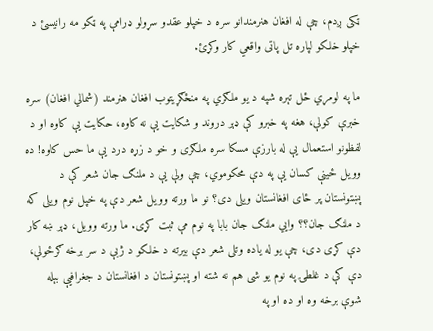ټکی ږدم، چې له افغان هنرمندانو سره د خپلو عقدو سړولو ډرامې په ټکو مه رانيسئ د خپلو خلکو لپاره تل پاتی واقعي کار وکړئ.

ما په لومړي ځل تېره شپه د يو ملګري په منځګړيتوب افغان هنرمند (شمالي افغان) سره خبرې کولې، هغه په خبرو کې ډېر دروند و شکايت يې نه کاوه، حکايت يې کاوه او د لفظونو استعمال يې له بارزې مسکا سره ملګری و خو د زړه درد يې ما حس کاوه! ده وويل ځينې کسان يې په دې محکوموي، چې ولې يې د ملنګ جان شعر کې د پښتونستان پر ځای افغانستان ويلی دی؟ نو ما ورته وويل شعر دې په خپل نوم ويلی که د ملنګ جان؟؟ وايي ملنګ جان بابا په نوم مې ثبت کړی. ما ورته وويل، ډېر ښه کار دې کړی دی، چې يو له ياده وتلی شعر دې بيرته د خلکو د ژبې د سر برخه ګرځولې، دې کې د غلطۍ په نوم يو شی هم نه شته او پښتونستان د افغانستان د جغرافيې بېله شوې برخه وه او ده او په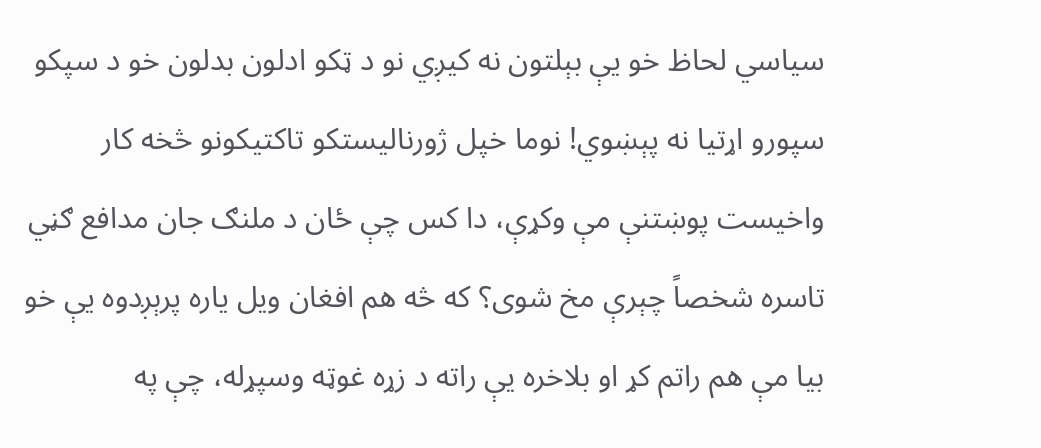سياسي لحاظ خو يې بېلتون نه کيږي نو د ټکو ادلون بدلون خو د سپکو سپورو اړتيا نه پېښوي! نوما خپل ژورناليستکو تاکتيکونو څخه کار واخيست پوښتنې مې وکړې، دا کس چې ځان د ملنګ جان مدافع ګڼي تاسره شخصاً چېرې مخ شوی؟ که څه هم افغان ويل ياره پرېږدوه يې خو بيا مې هم راتم کړ او بلاخره یې راته د زړه غوټه وسپړله، چې په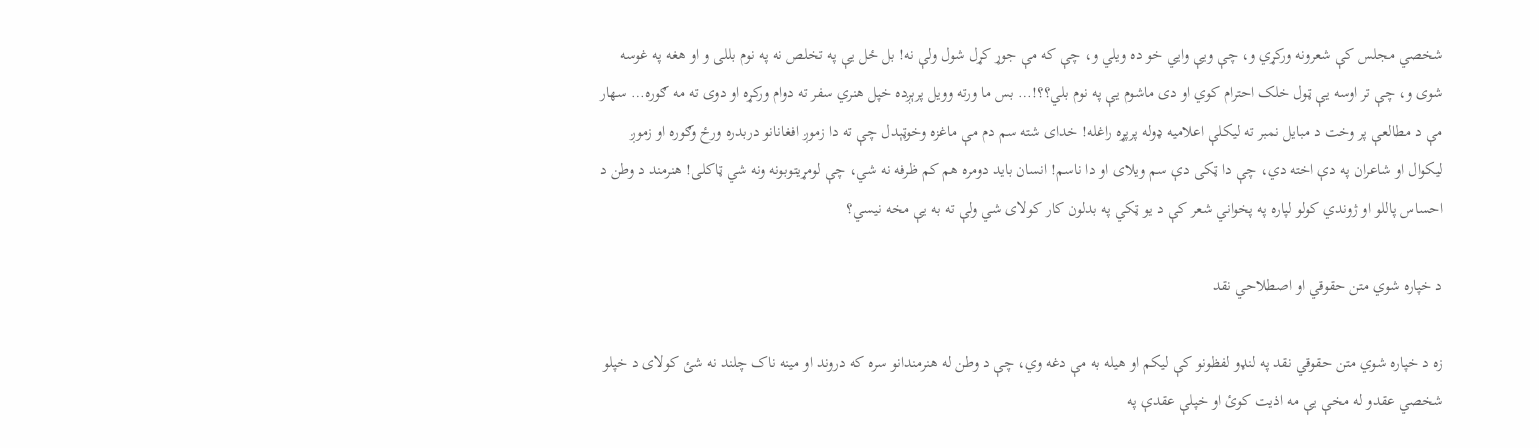شخصي مجلس کې شعرونه ورکړي و، چې ويې وايي خو ده ويلي و، چې که مې جوړ کړل شول ولې نه! بل ځل يې په تخلص نه په نوم بللی و او هغه په غوسه شوی و، چې تر اوسه يې ټول خلک احترام کوي او دی ماشوم يې په نوم بلي؟؟!… بس ما ورته وويل پرېږده خپل هنري سفر ته دوام ورکړه او دوی ته مه ګوره… سهار مې د مطالعې پر وخت د مبايل نمبر ته ليکلې اعلاميه ډوله پرپړه راغله! خدای شته سم دم مې ماغزه وخوټېدل چې ته دا زموږ افغانانو دربدره ورځ وګوره او زموږ ليکوال او شاعران په دې اخته دي، چې دا ټکی دې سم ويلای او دا ناسم! انسان بايد دومره هم کم ظرفه نه شي، چې لومړيتوبونه ونه شي ټاکلی! هنرمند د وطن د احساس پاللو او ژوندي کولو لپاره په پخواني شعر کې د يو ټکي په بدلون کار کولای شي ولې ته به یې مخه نيسي؟

د خپاره شوي متن حقوقي او اصطلاحي نقد

زه د خپاره شوي متن حقوقي نقد په لنډو لفظونو کې ليکم او هيله به مې دغه وي، چې د وطن له هنرمندانو سره که دروند او مينه ناک چلند نه شئ کولای د خپلو شخصي عقدو له مخې يې مه اذيت کوئ او خپلې عقدې په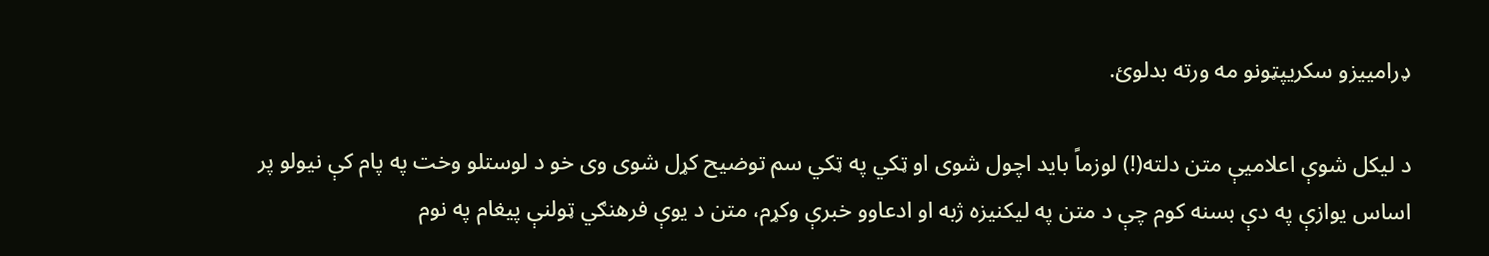ډراميیزو سکريپټونو مه ورته بدلوئ.

د ليکل شوې اعلاميې متن دلته(!) لوزماً بايد اچول شوی او ټکي په ټکي سم توضيح کړل شوی وی خو د لوستلو وخت په پام کې نيولو پر اساس يوازې په دې بسنه کوم چې د متن په ليکنيزه ژبه او ادعاوو خبرې وکړم، متن د يوې فرهنګي ټولنې پيغام په نوم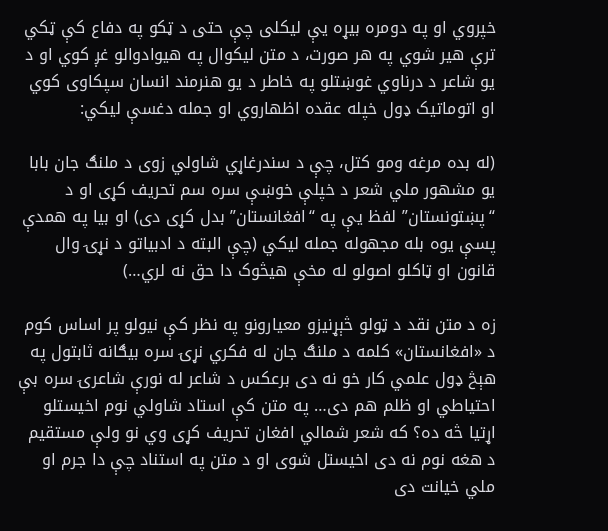خپروي او په دومره بيړه يې ليکلی چې حتی د ټکو په دفاع کې ټکي ترې هير شوي په هر صورت، د متن ليکوال په هيوادوالو غږ کوي او د يو شاعر د درناوي غوښتلو په خاطر د يو هنرمند انسان سپکاوی کوي او اتوماتيک ډول خپله عقده اظهاروي او جمله دغسې ليکي:

(له بده مرغه ومو کتل، چې د سندرغاړي شاولي زوی د ملنګ جان بابا یو مشهور ملي شعر د خپلې خوښې سره سم تحریف کړی او د “پښتونستان” لفظ یې په “افغانستان” بدل کړی دی) او بيا په همدې پسې يوه بله مجهوله جمله ليکي (چې البته د ادبياتو د نړۍ وال قانون او ټاکلو اصولو له مخې هيڅوک دا حق نه لري…)

زه د متن نقد د ټولو څېړنيزو معيارونو په نظر کې نيولو پر اساس کوم د «افغانستان» کلمه د ملنګ جان له فکري نړۍ سره بیګانه ثابتول په هېڅ ډول علمي کار خو نه دی برعکس د شاعر له نورې شاعرۍ سره بې احتياطي او ظلم هم دی… په متن کې استاد شاولي نوم اخيستلو اړتيا څه ده؟ که شعر شمالي افغان تحريف کړی وي نو ولې مستقيم د هغه نوم نه دی اخيستل شوی او د متن په استناد چې دا جرم او ملي خيانت دی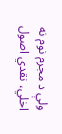ولې د مجرم نوم نه اخلي، نقدي اصول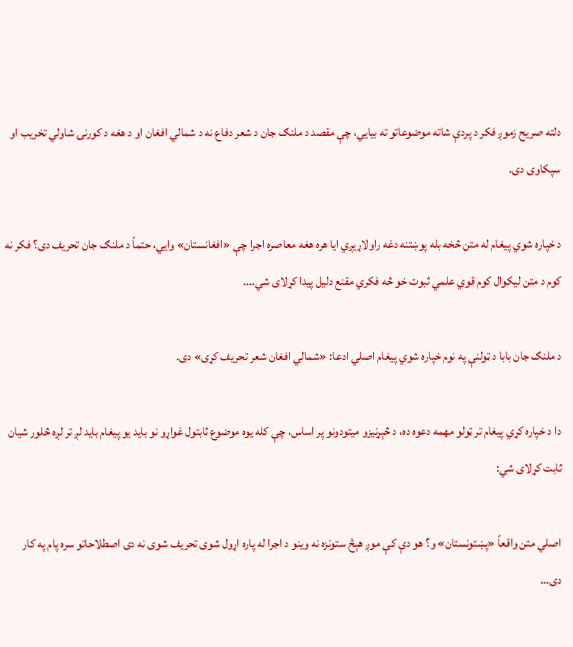دلته صريح زموږ فکر د پردې شاته موضوعاتو ته بيایي، چې مقصد د ملنګ جان د شعر دفاع نه د شمالي افغان او د هغه د کورنۍ شاولي تخريب او سپکاوی دی.

د خپاره شوي پيغام له متن څخه بله پوښتنه دغه راولاړيږي ايا هره هغه معاصره اجرا چې «افغانستان» وايي، حتماً د ملنګ جان تحریف دی؟ فکر نه کوم د متن ليکوال کوم قوي علمي ثبوت خو څه فکري مقنع دليل پيدا کړلای شي….

د ملنګ جان بابا د ټولنې په نوم خپاره شوي پيغام اصلي ادعا: «شمالي افغان شعر تحریف کړی» دی.

دا د خپاره کړي پيغام تر ټولو مهمه دعوه ده، د څېړنيزو ميتودونو پر اساس، چې کله يوه موضوع ثابتول غواړو نو بايد يو پيغام باید لږ تر لږه څلور شیان ثابت کړلای شي:

اصلي متن واقعاً «پښتونستان» و؟ هو دې کې موږ هېڅ ستونزه نه وينو د اجرا له پاره اړول شوی تحريف شوی نه دی اصطلاحاتو سره پام په کار دی…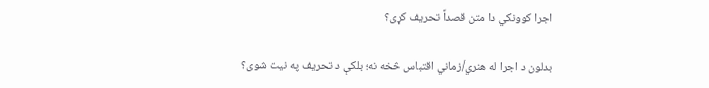اجرا کوونکي دا متن قصداً تحريف کړی؟

بدلون د اجرا له هنري/زماني اقتباس څخه نه؛ بلکې د تحریف په نیت شوی؟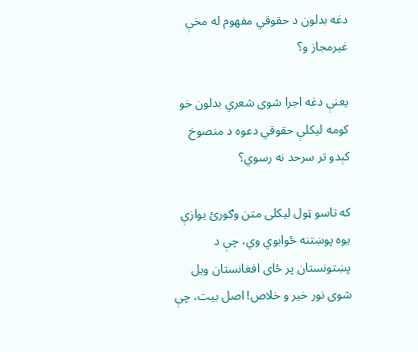دغه بدلون د حقوقي مفهوم له مخې غیرمجاز و؟

یعنې دغه اجرا شوی شعري بدلون خو کومه ليکلې حقوقي دعوه د منصوخ کېدو تر سرحد نه رسوي؟

که تاسو ټول ليکلی متن وګورئ يوازې يوه پوښتنه ځوابوي وي، چې د پښتونستان پر ځای افغانستان ويل شوی نور خير و خلاص! اصل بيت، چې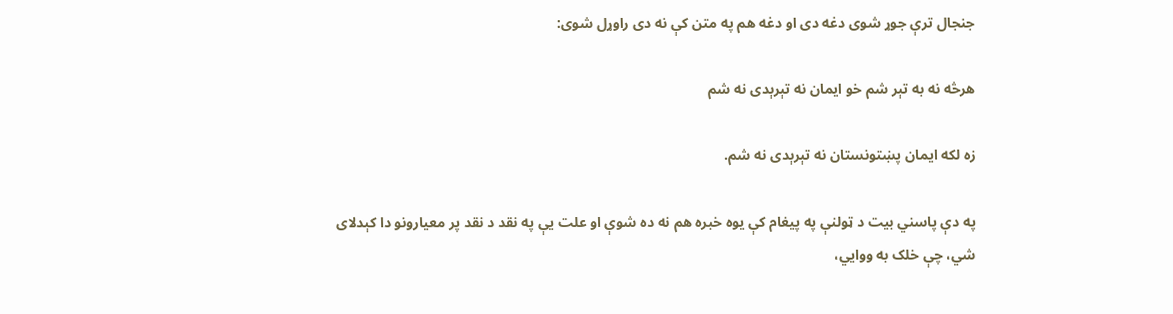جنجال ترې جوړ شوی دغه دی او دغه هم په متن کې نه دی راوړل شوی:

هرڅه نه به تېر شم خو ايمان نه تېرېدی نه شم

زه لکه ايمان پښتونستان نه تېرېدی نه شم.

په دې پاسني بيت د ټولنې په پيغام کې يوه خبره هم نه ده شوې او علت يې په نقد د نقد پر معيارونو دا کېدلای شي، چې خلک به ووايي،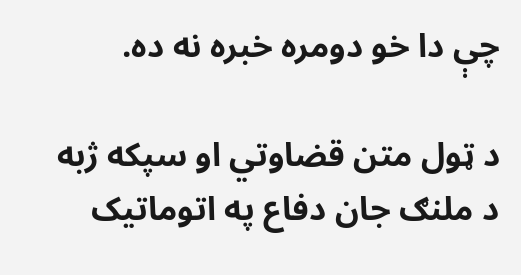چې دا خو دومره خبره نه ده.

د ټول متن قضاوتي او سپکه ژبه د ملنګ جان دفاع په اتوماتيک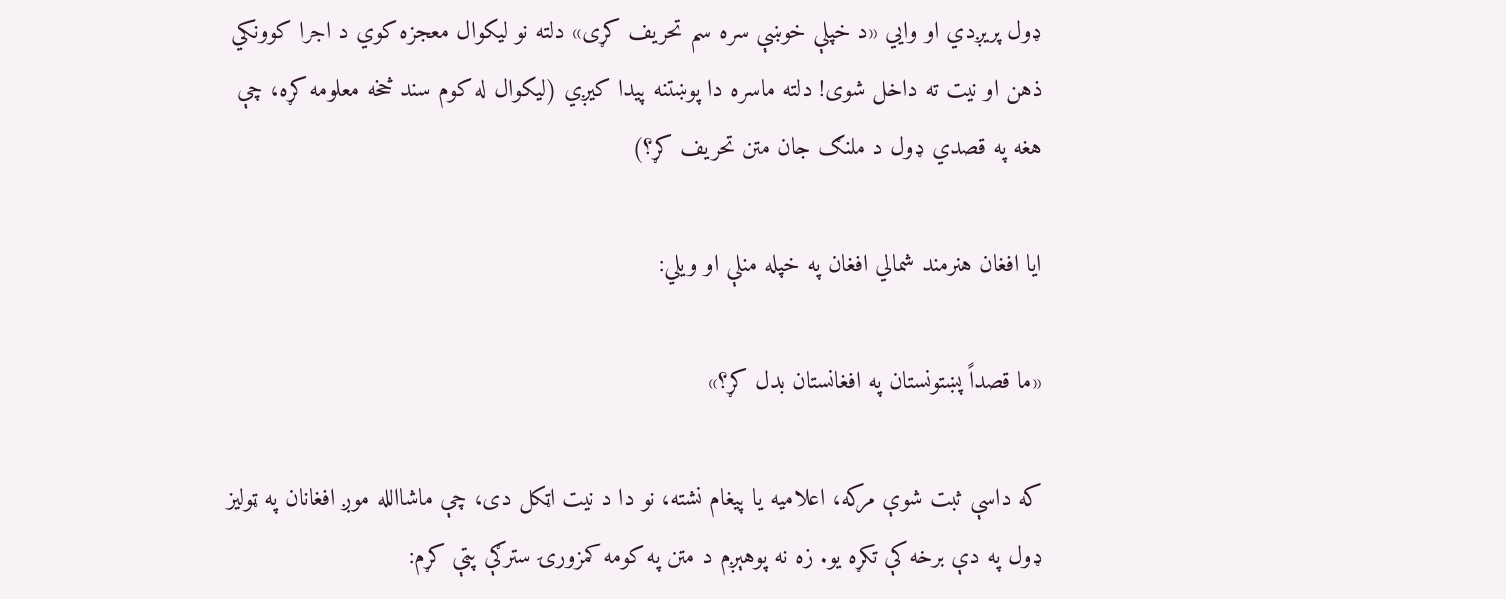ډول پريږدي او وايي «د خپلې خوښې سره سم تحریف کړی» دلته نو لیکوال معجزه کوي د اجرا کوونکي ذهن او نیت ته داخل شوی! دلته ماسره دا پوښتنه پيدا کيږي (ليکوال له کوم سند څخه معلومه کړه، چې هغه په قصدي ډول د ملنګ جان متن تحریف کړ؟)

ایا افغان هنرمند شمالي افغان په خپله منلې او ویلي:

«ما قصداً پښتونستان په افغانستان بدل کړ؟»

که داسې ثبت شوې مرکه، اعلامیه یا پیغام نشته، نو دا د نیت اټکل دی، چې ماشاالله موږ افغانان په ټوليز ډول په دې برخه کې تکړه يو. زه نه پوهېږم د متن په کومه کمزورۍ سترګې پټې کړم: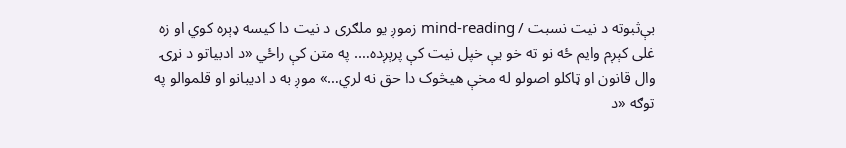بې‌ثبوته د نیت نسبت / mind-reading زموږ يو ملګری د نيت دا کيسه ډېره کوي او زه غلی کېږم وايم ځه نو ته خو يې خپل نيت کې پرېږده…. په متن کې راځي «د ادبیاتو د نړۍ وال قانون او ټاکلو اصولو له مخې هیڅوک دا حق نه لري…» موږ به د اديبانو او قلموالو په توګه «د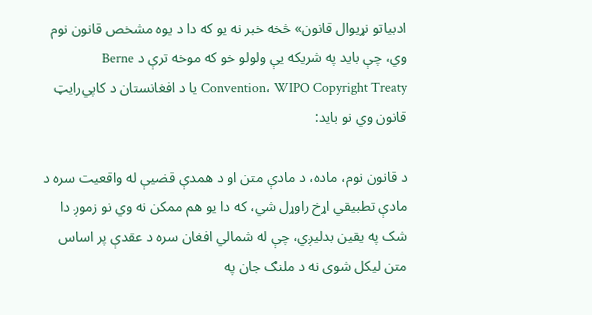ادبیاتو نړیوال قانون» څخه خبر نه يو که دا د یوه مشخص قانون نوم وي، چې بايد په شريکه يې ولولو خو که موخه ترې د Berne Convention، WIPO Copyright Treaty یا د افغانستان د کاپي‌رایټ قانون وي نو باید:

د قانون نوم، ماده، د مادې متن او د همدې قضیې له واقعیت سره د مادې تطبیقي اړخ راوړل شي، که دا يو هم ممکن نه وي نو زموږ دا شک په يقين بدليږي، چې له شمالي افغان سره د عقدې پر اساس متن ليکل شوی نه د ملنګ جان په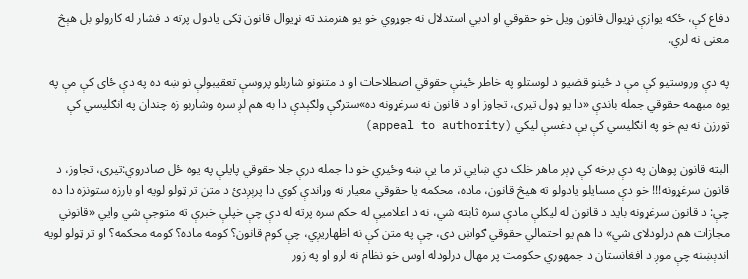دفاع کې، ځکه يوازې نړيوال قانون ويل خو حقوقي او ادبي استدلال نه جوړوي خو يو هنرمند ته نړيوال قانون ټکی يادول پرته د فشار له کارولو بل هېڅ معنی نه لري.

په دې وروستيو کې مې د ځينو قضيو د لوستلو په خاطر ځينې حقوقي اصطلاحات او د متنونو شاربلو پروسې تعقيبولې نو ښه ده په دې ځای کې مې په يوه مبهمه حقوقي جمله باندې «دا یو ډول تیری، تجاوز او د قانون نه سرغړونه ده»سترګې ولګېدې دا به هم لږ سره وشاربو زه چندان په انګليسي کې تورزن نه يم خو په انګليسي کې يې دغسې ليکي (appeal to authority)

البته قانون پوهان په دې برخه کې ډېر ماهر خلک دي ښايي تر ما يې ښه وځيري خو دا جمله درې جلا حقوقي پایلې په یوه ځل صادروي:تیری، تجاوز، د قانون سرغړونه!!! خو دې مسايلو يادولو ته هیڅ قانون، ماده، محکمه یا حقوقي معیار نه وړاندې کوي دا پرېږدئ د متن تر ټولو لويه او بارزه ستونزه دا ده چې: د قانون سرغړونه باید د قانون له لیکلې مادې سره ثابته شي، نه د اعلامیې له حکم سره پرته له دې چې خپلې خبرې ته متوجې شي وايي «قانوني مجازات هم درلودلای شي» دا هم یو احتمالي حقوقي ګواښ دی، چې په متن کې نه اظهاريږي، چې کوم قانون؟ کومه ماده؟ کومه محکمه؟ او تر ټولو لويه اندېښنه چې موږ د افغانستان د جمهوري حکومت پر مهال درلودله اوس خو نظام نه لرو او په زور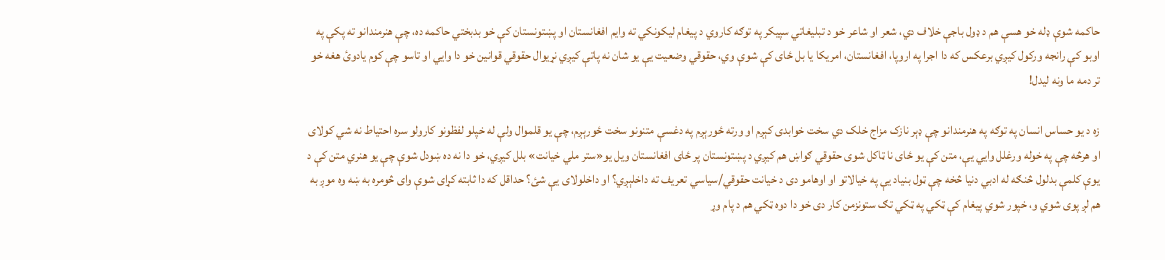حاکمه شوې ډله خو هسې هم د ډول باجې خلاف دي، شعر او شاعر خو د تبليغاتي سپيکر په توګه کاروي د پيغام ليکونکي ته وايم افغانستان او پښتونستان کې خو بدبختي حاکمه ده، چې هنرمندانو ته پکې په اوبو کې رانجه ورکول کيږي برعکس که دا اجرا په اروپا، افغانستان، امریکا یا بل ځای کې شوې وي، حقوقي وضعیت یې یو شان نه پاتې کيږي نړيوال حقوقي قوانين خو دا وايي او تاسو چې کوم يادوئ هغه خو تر دمه ما ونه ليدل!

زه د يو حساس انسان په توګه په هنرمندانو چې ډېر نازک مزاج خلک دي سخت خوابدی کېږم او ورته ځورېږم په دغسې متنونو سخت ځورېږم، چې يو قلموال ولې له خپلو لفظونو کارولو سره احتياط نه شي کولای او هرڅه چې په خوله ورغلل وايي يې، متن کې يو ځای نا ټاکل شوی حقوقي ګواښ هم کيږي د پښتونستان پر ځای افغانستان ويل يو«ستر ملي خیانت» بلل کيږي، خو دا نه ده ښودل شوې چې یو هنري متن کې د یوې کلمې بدلول څنګه له ادبي دنيا څخه چې ټول بنياد يې په خيالاتو او اوهامو دی د خیانت حقوقي/سیاسي تعریف ته داخلېږي؟ او داخلولای يې شئ؟ حداقل که دا ثابته کړای شوې وای څومره به ښه وه موږ به هم لږ پوی شوي و، خپور شوي پيغام کې ټکي په ټکي تګ ستونزمن کار دی خو دا دوه ټکي هم د پام وړ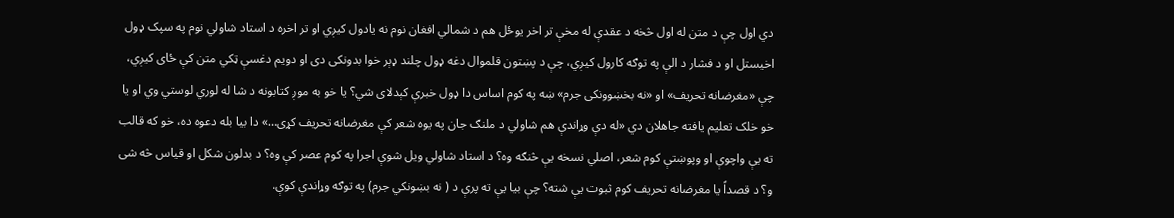دي اول چې د متن له اول څخه د عقدې له مخې تر اخر يوځل هم د شمالي افغان نوم نه يادول کيږي او تر اخره د استاد شاولي نوم په سپک ډول اخيستل او د فشار د الې په توګه کارول کيږي، چې د پښتون قلموال دغه ډول چلند ‌ډېر خوا بدونکی دی او دويم دغسې ټکي متن کې ځای کيږي، چې «مغرضانه تحریف» او «نه بخښوونکی جرم» ښه په کوم اساس دا ډول خبرې کېدلای شي؟ يا خو به موږ کتابونه د شا له لوري لوستي وي او يا خو خلک تعليم يافته جاهلان دي «له دې وړاندې هم شاولي د ملنګ جان په یوه شعر کې مغرضانه تحریف کړی…» دا بیا بله دعوه ده، خو که قالب ته يې واچوې او وپوښتې کوم شعر، اصلي نسخه يې څنګه وه؟ د استاد شاولي ويل شوې اجرا په کوم عصر کې وه؟ د بدلون شکل او قياس څه شی و؟ د قصداً يا مغرضانه تحريف کوم ثبوت يې شته؟ چې بيا يې ته پرې د ( نه بښونکي جرم) په توګه وړاندې کوې.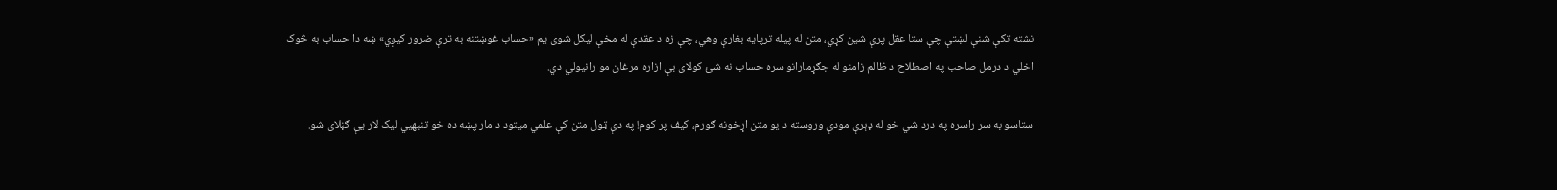نشته تکې شنې لښتې چې ستا عقل پرې شين کړي، متن له پيله ترپايه بغارې وهي، چې زه د عقدې له مخې ليکل شوی يم «حساب غوښتنه به ترې ضرور کیږي» ښه دا حساب به څوک اخلي د درمل صاحب په اصطلاح د ظالم زامنو له جګړمارانو سره حساب نه شئ کولای بې ازاره مرغان مو رانيولي دي.

ستاسو به سر راسره په درد شي خو له ډېرې مودې وروسته د يو متن اړخونه ګورم، کيف پر کوم! په دې ټول متن کې علمي ميتود د مار پښه ده خو تنبهيي ليک لار يې ګڼلای شو.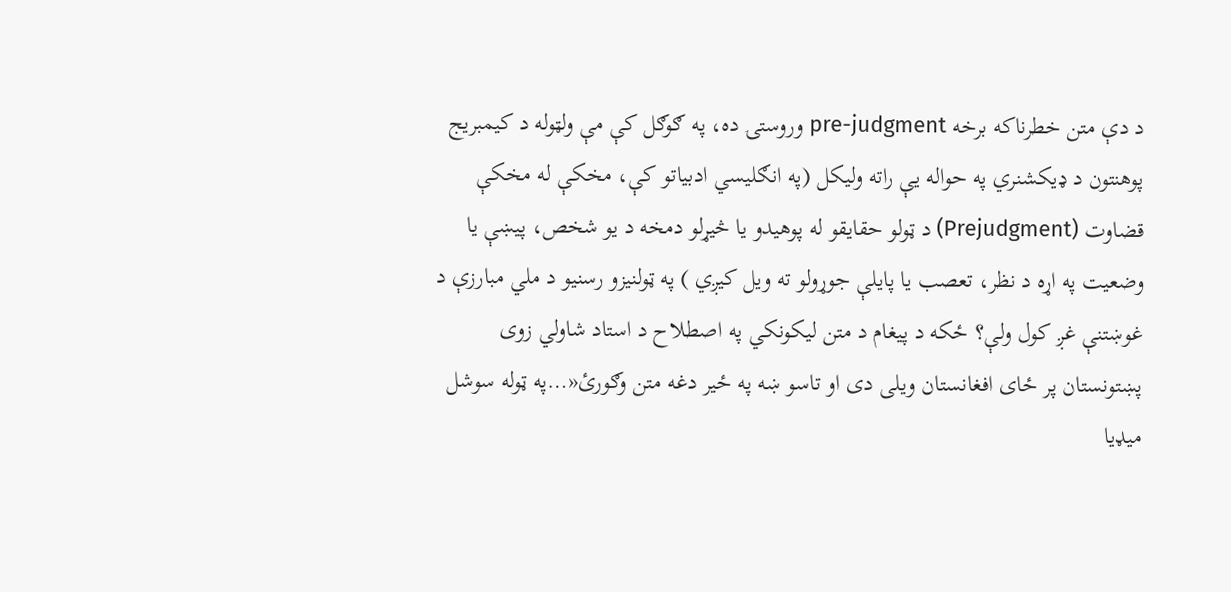د دې متن خطرناکه برخه pre-judgment وروستۍ ده، په ګوګل کې مې ولټوله د کيمبريج پوهنتون د ډيکشنري په حواله يې راته وليکل (په انګلیسي ادبیاتو کې، مخکې له مخکې قضاوت (Prejudgment) د ټولو حقایقو له پوهیدو یا څیړلو دمخه د یو شخص، پیښې یا وضعیت په اړه د نظر، تعصب یا پایلې جوړولو ته ویل کیږي ) په ټولنيزو رسنيو د ملي مبارزې د غوښتنې غږ کول ولې؟ ځکه د پيغام د متن ليکونکي په اصطلاح د استاد شاولي زوی پښتونستان پر ځای افغانستان ويلی دی او تاسو ښه په ځير دغه متن وګورئ«…په ټوله سوشل میډیا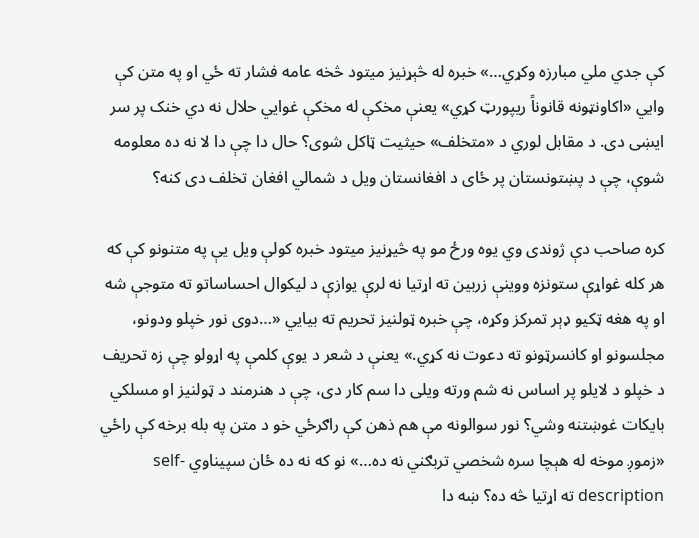کې جدي ملي مبارزه وکړي…» خبره له څېړنيز ميتود څخه عامه فشار ته ځي او په متن کې وايي «اکاونټونه قانوناً ریپورټ کړي» یعنې مخکې له مخکې غوايي حلال نه دي خنک پر سر ايښی دی. د مقابل لوري د «متخلف» حیثیت ټاکل شوی؟ حال دا چې دا لا نه ده معلومه شوې، چې د پښتونستان پر ځای د افغانستان ويل د شمالي افغان تخلف دی کنه؟

کره صاحب دې ژوندی وي يوه ورځ مو په څيړنيز ميتود خبره کولې ويل يې په متنونو کې که هر کله غواړې ستونزه ووينې زربين ته اړتيا نه لرې يوازې د ليکوال احساساتو ته متوجې شه او په هغه ټکيو ډېر تمرکز وکړه، چې خبره ټولنيز تحريم ته بيايي «…دوی نور خپلو ودونو، مجلسونو او کانسرټونو ته دعوت نه کړي.» یعنې د شعر د یوې کلمې په اړولو چې زه تحريف د خپلو د لايلو پر اساس نه شم ورته ويلی دا سم کار دی، چې د هنرمند د ټولنیز او مسلکي بایکات غوښتنه وشي؟ نور سوالونه مې هم ذهن کې راګرځي خو د متن په بله برخه کې راځي «زموږ موخه له هېچا سره شخصي تربګني نه ده…» نو که نه ده ځان سپيناوي self-description ته اړتيا څه ده؟ ښه دا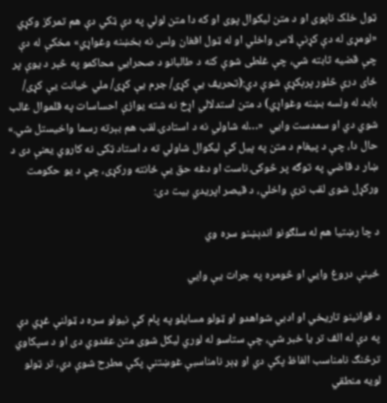ټول خلک ناپوی او د متن ليکوال پوی او که دا متن لولي په دې ټکي دې هم تمرکز وکړي «لومړی له دې کړنې لاس واخلي او له ټول افغان ولس نه بخښنه وغواړي» مخکې له دې چې قضيه ثابته شي، چې غلطی شوې کنه د طالبانو د صحرايي محاکمو په څېر د يوې پر ځای درې څلور پرېکړې شوې دي:(تحریف یې کړی/ جرم یې کړی/ ملي خيانت يې کړی/ باید له ولسه بښنه وغواړي) د متن استدلالي اړخ نه شته يوازې احساسات په قلموال غالب شوي دي او سمدست وايي  «…له شاولي نه د استادۍ لقب هم بېرته رسما واخیستل شي.» حال دا، چې د پيغام د متن په پيل کې ليکوال شاولي ته د استاد ټکی نه کاروي يعنې دی د ښار د قاضي په توګه پر څوکۍ ناست او دغه حق يې ځانته ورکړی، چې د يو حکومت ورکړل شوی لقب ترې واخلي، د قيصر اپريدي بيت دی:

د چا رښتيا هم له سلګونو اندېښنو سره وي

ځينې دروغ وايي او څومره په جرات يې وايي

د قوانينو تاريخي او ادبي شواهدو او ټولو مسايلو په پام کې نيولو سره د ټولنې غړي دې په دې له الف تر يا خبر شي، چې ستاسو له لوري ليکل شوی متن عقدوي دی او د سپکاوي ترڅنګ نامناسب الفاظ پکې دي او ډېر نامناسبې غوښتنې پکې مطرح شوې دي، تر ټولو لویه منطقي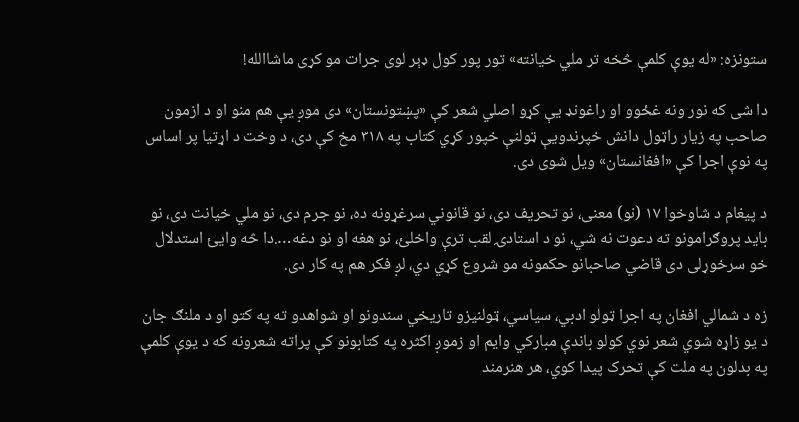ستونزه: «له یوې کلمې څخه تر ملي خیانته» تور پور کول ډېر لوی جرات مو کړی ماشاالله!

دا شی که نور ونه غځوو او راغونډ يې کړو اصلي شعر کې «پښتونستان» دی موږ يې هم منو او د ازمون صاحب په زيار راټول دانش خپرندويې ټولنې خپور کړي کتاب په ۳۱۸ مخ کې دی، د وخت د اړتيا پر اساس په نوې اجرا کې «افغانستان» ویل شوی دی.

د پيغام د شاوخوا ۱۷ (نو) معنی، نو تحريف دی، نو قانوني سرغړونه ده، نو جرم دی، نو ملي خيانت دی، نو بايد پروګرامونو ته دعوت نه شي، نو د استادۍ لقب ترې واخلئ، نو هغه او نو دغه….دا څه وايئ استدلال خو سرخوړلی دی قاضي صاحبانو حکمونه مو شروع کړي دي، لږ فکر هم په کار دی.

زه د شمالي افغان په اجرا ټولو ادبي، سياسي، ټولنيزو تاريخي سندونو او شواهدو ته په کتو او د ملنګ جان د يو زاړه شوي شعر نوي کولو باندې مبارکي وايم او زموږ اکثره په کتابونو کې پراته شعرونه که د يوې کلمې په بدلون په ملت کې تحرک پيدا کوي، هر هنرمند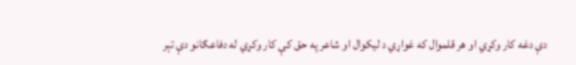دې دغه کار وکړي او هر قلموال که غواړي د ليکوال او شاعر په حق کې کار وکړي له دفاعګانو دې تېر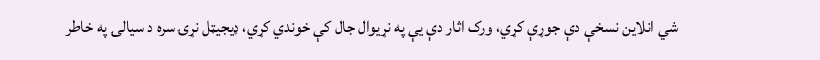شي انلاين نسخې دې جوړې کړي، ورک اثار دې يې په نړيوال جال کې خوندي کړي، ډيجيټل نړۍ سره د سيالۍ په خاطر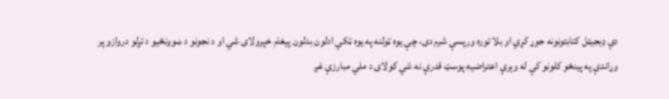دې ډيجيټل کتابتونونه جوړ کړي او بلا توره ورپسې شرم دی، چې يوه ټولنه په يوه ټکي ادلون بدلون پيغام خپرولای شي او د نجونو د ښوونځيو د تړلو دروازو پر وړاندې په پينځو کلونو کې له وېرې اعتراضيه پوسټ قدرې نه شي کولای د ملي مبارزې غږ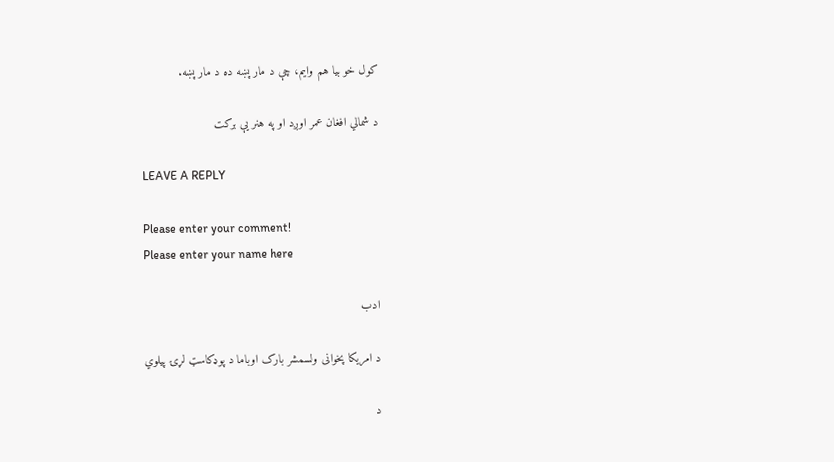کول خو بيا هم وايم، چې د مار پښه ده د مار پښه.

د شمالي افغان عمر اوږد او په هنر يې برکت

LEAVE A REPLY

Please enter your comment!
Please enter your name here

ادب

د امریکا پخوانی ولسمشر بارک اوباما د پوډکاسټ لړۍ پیلوي

د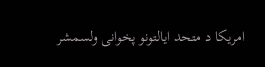امریکا د متحد ایالتونو پخوانی ولسمشر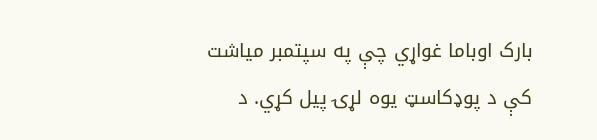بارک اوباما غواړي چې په سپتمبر میاشت کې د پوډکاسټ یوه لړۍ پيل کړي. د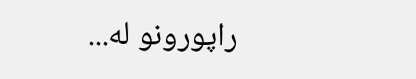راپورونو له...